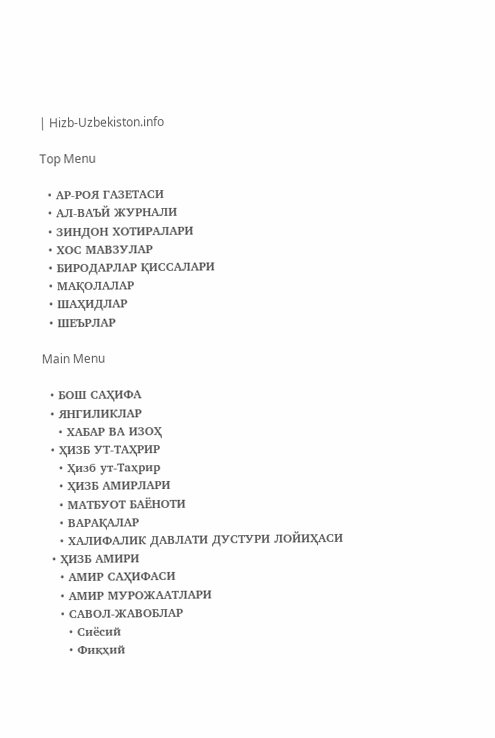| Hizb-Uzbekiston.info

Top Menu

  • АР-РОЯ ГАЗЕТАСИ
  • АЛ-ВАЪЙ ЖУРНАЛИ
  • ЗИНДОН ХОТИРАЛАРИ
  • ХОС МАВЗУЛАР
  • БИРОДАРЛАР ҚИССАЛАРИ
  • МАҚОЛАЛАР
  • ШАҲИДЛАР
  • ШЕЪРЛАР

Main Menu

  • БОШ САҲИФА
  • ЯНГИЛИКЛАР
    • ХАБАР ВА ИЗОҲ
  • ҲИЗБ УТ-ТАҲРИР
    • Ҳизб ут-Таҳрир
    • ҲИЗБ АМИРЛАРИ
    • МАТБУОТ БАЁНОТИ
    • ВАРАҚАЛАР
    • ХАЛИФАЛИК ДАВЛАТИ ДУСТУРИ ЛОЙИҲАСИ
  • ҲИЗБ АМИРИ
    • АМИР САҲИФАСИ
    • АМИР МУРОЖААТЛАРИ
    • САВОЛ-ЖАВОБЛАР
      • Сиёсий
      • Фиқҳий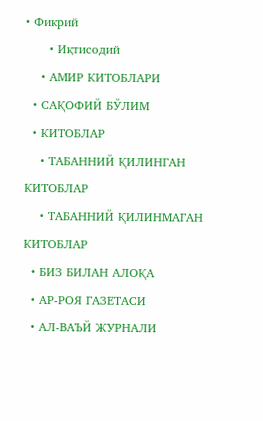• Фикрий
      • Иқтисодий
    • АМИР КИТОБЛАРИ
  • САҚОФИЙ БЎЛИМ
  • КИТОБЛАР
    • ТАБАННИЙ ҚИЛИНГАН КИТОБЛАР
    • ТАБАННИЙ ҚИЛИНМАГАН КИТОБЛАР
  • БИЗ БИЛАН АЛОҚА
  • АР-РОЯ ГАЗЕТАСИ
  • АЛ-ВАЪЙ ЖУРНАЛИ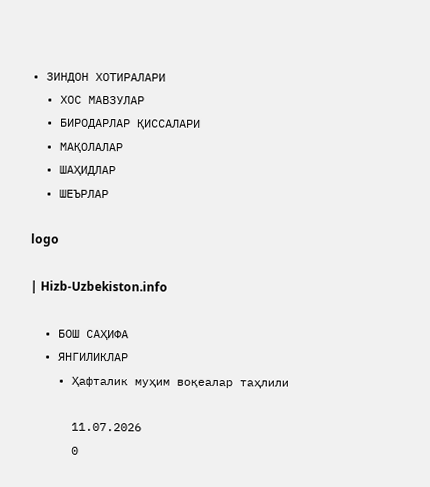• ЗИНДОН ХОТИРАЛАРИ
  • ХОС МАВЗУЛАР
  • БИРОДАРЛАР ҚИССАЛАРИ
  • МАҚОЛАЛАР
  • ШАҲИДЛАР
  • ШЕЪРЛАР

logo

| Hizb-Uzbekiston.info

  • БОШ САҲИФА
  • ЯНГИЛИКЛАР
    • Ҳафталик муҳим воқеалар таҳлили

      11.07.2026
      0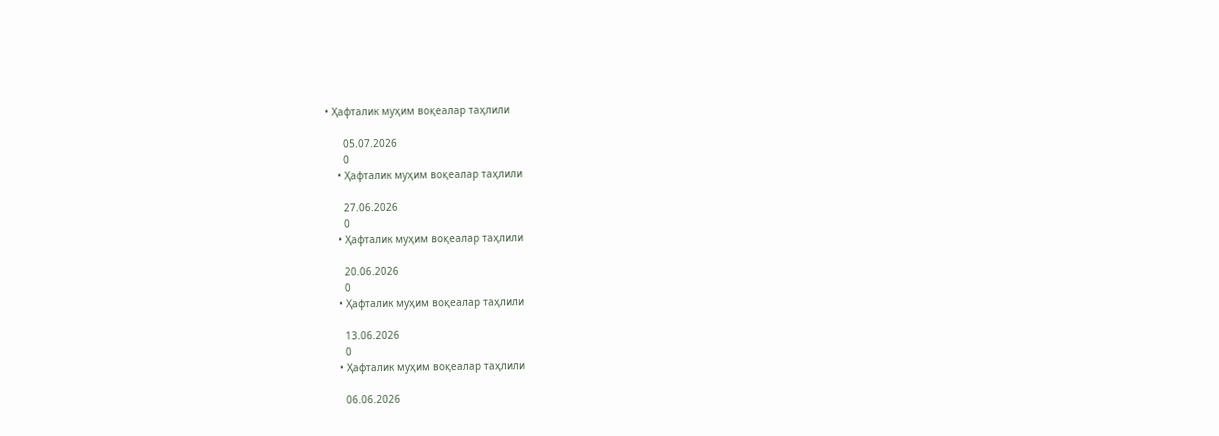• Ҳафталик муҳим воқеалар таҳлили

      05.07.2026
      0
    • Ҳафталик муҳим воқеалар таҳлили

      27.06.2026
      0
    • Ҳафталик муҳим воқеалар таҳлили

      20.06.2026
      0
    • Ҳафталик муҳим воқеалар таҳлили

      13.06.2026
      0
    • Ҳафталик муҳим воқеалар таҳлили

      06.06.2026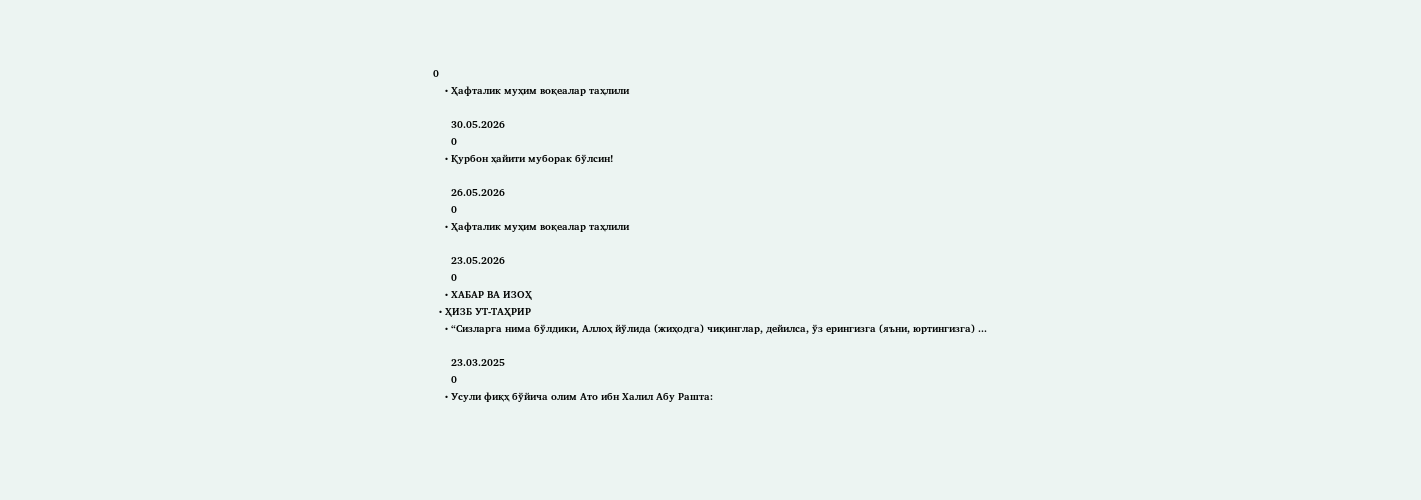0
    • Ҳафталик муҳим воқеалар таҳлили

      30.05.2026
      0
    • Қурбон ҳайити муборак бўлсин!

      26.05.2026
      0
    • Ҳафталик муҳим воқеалар таҳлили

      23.05.2026
      0
    • ХАБАР ВА ИЗОҲ
  • ҲИЗБ УТ-ТАҲРИР
    • “Сизларга нима бўлдики, Аллоҳ йўлида (жиҳодга) чиқинглар, дейилса, ўз ерингизга (яъни, юртингизга) ...

      23.03.2025
      0
    • Усули фиқҳ бўйича олим Ато ибн Халил Абу Рашта: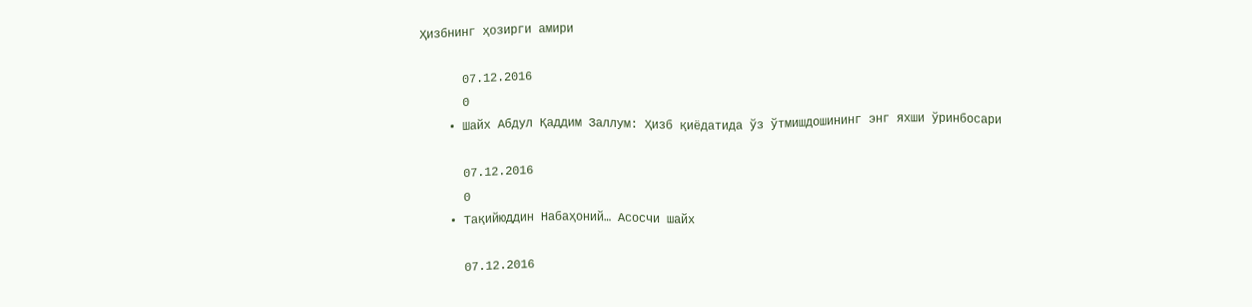Ҳизбнинг ҳозирги амири

      07.12.2016
      0
    • Шайх Абдул Қаддим Заллум: Ҳизб қиёдатида ўз ўтмишдошининг энг яхши ўринбосари

      07.12.2016
      0
    • Тақийюддин Набаҳоний… Асосчи шайх

      07.12.2016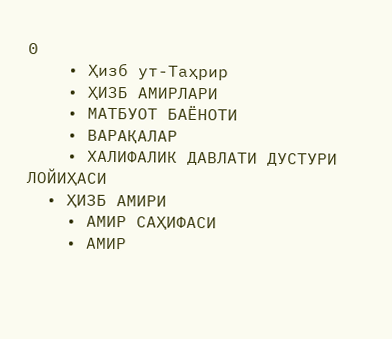0
    • Ҳизб ут-Таҳрир
    • ҲИЗБ АМИРЛАРИ
    • МАТБУОТ БАЁНОТИ
    • ВАРАҚАЛАР
    • ХАЛИФАЛИК ДАВЛАТИ ДУСТУРИ ЛОЙИҲАСИ
  • ҲИЗБ АМИРИ
    • АМИР САҲИФАСИ
    • АМИР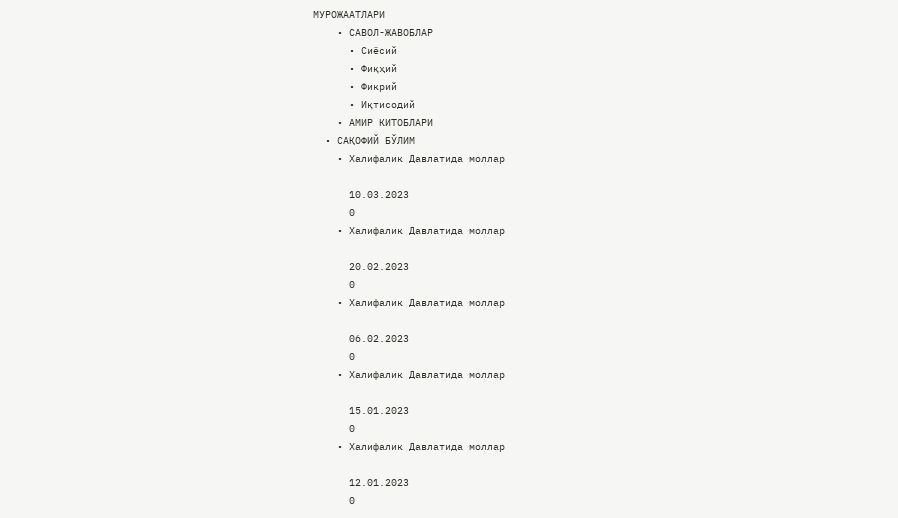МУРОЖААТЛАРИ
    • САВОЛ-ЖАВОБЛАР
      • Сиёсий
      • Фиқҳий
      • Фикрий
      • Иқтисодий
    • АМИР КИТОБЛАРИ
  • САҚОФИЙ БЎЛИМ
    • Халифалик Давлатида моллар

      10.03.2023
      0
    • Халифалик Давлатида моллар

      20.02.2023
      0
    • Халифалик Давлатида моллар

      06.02.2023
      0
    • Халифалик Давлатида моллар

      15.01.2023
      0
    • Халифалик Давлатида моллар

      12.01.2023
      0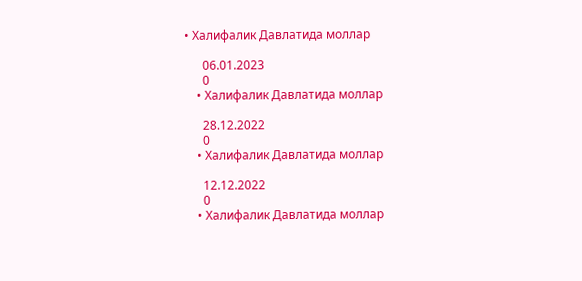• Халифалик Давлатида моллар

      06.01.2023
      0
    • Халифалик Давлатида моллар

      28.12.2022
      0
    • Халифалик Давлатида моллар

      12.12.2022
      0
    • Халифалик Давлатида моллар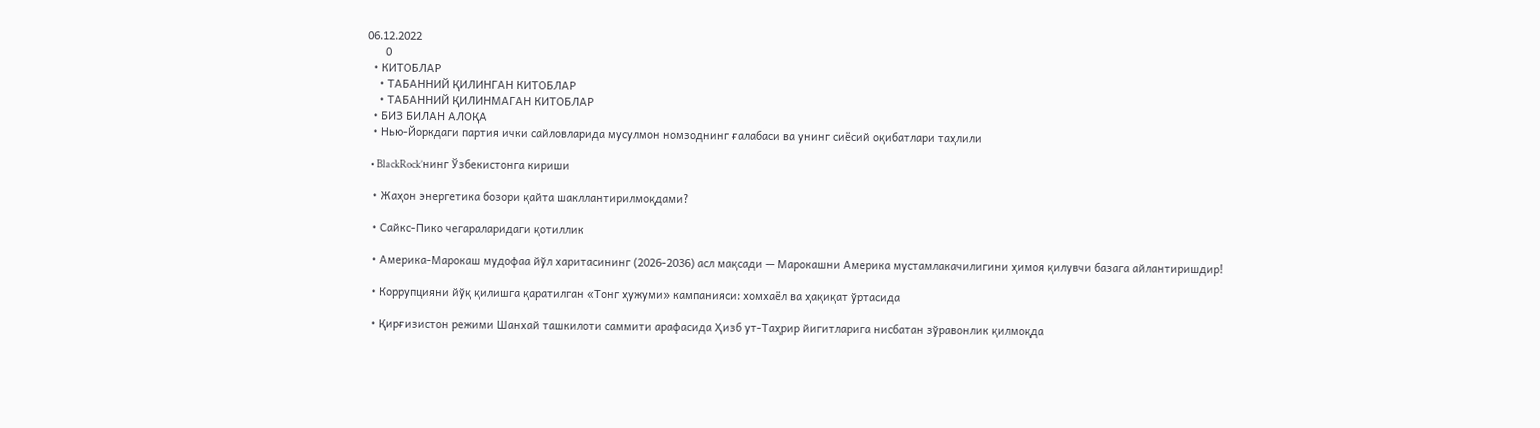06.12.2022
      0
  • КИТОБЛАР
    • ТАБАННИЙ ҚИЛИНГАН КИТОБЛАР
    • ТАБАННИЙ ҚИЛИНМАГАН КИТОБЛАР
  • БИЗ БИЛАН АЛОҚА
  • Нью-Йоркдаги партия ички сайловларида мусулмон номзоднинг ғалабаси ва унинг сиёсий оқибатлари таҳлили

  • BlackRock’нинг Ўзбекистонга кириши

  • Жаҳон энергетика бозори қайта шакллантирилмоқдами?

  • Сайкс-Пико чегараларидаги қотиллик

  • Америка-Марокаш мудофаа йўл харитасининг (2026-2036) асл мақсади — Марокашни Америка мустамлакачилигини ҳимоя қилувчи базага айлантиришдир!

  • Коррупцияни йўқ қилишга қаратилган «Тонг ҳужуми» кампанияси: хомхаёл ва ҳақиқат ўртасида

  • Қирғизистон режими Шанхай ташкилоти саммити арафасида Ҳизб ут-Таҳрир йигитларига нисбатан зўравонлик қилмоқда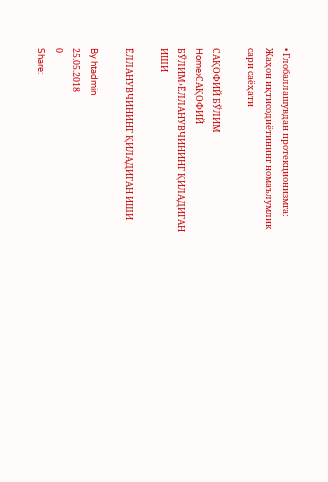• Глобаллашувдан протекционизмга: Жаҳон иқтисодиётининг номаълумлик сари саёҳати

САҚОФИЙ БЎЛИМ
Home›САҚОФИЙ БЎЛИМ›ЁЛЛАНУВЧИНИНГ ҚИЛАДИГАН ИШИ

ЁЛЛАНУВЧИНИНГ ҚИЛАДИГАН ИШИ

By htadmin
25.05.2018
0
Share: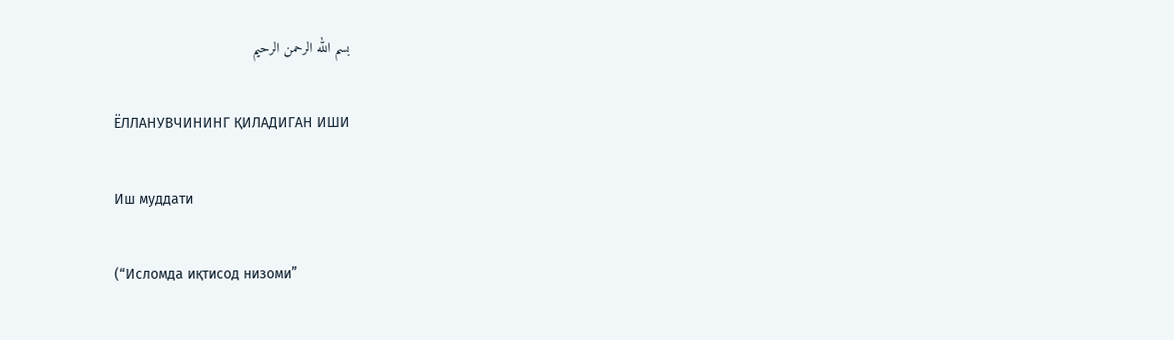بسم الله الرحمن الرحيم

ЁЛЛАНУВЧИНИНГ ҚИЛАДИГАН ИШИ

Иш муддати

(“Исломда иқтисод низоми”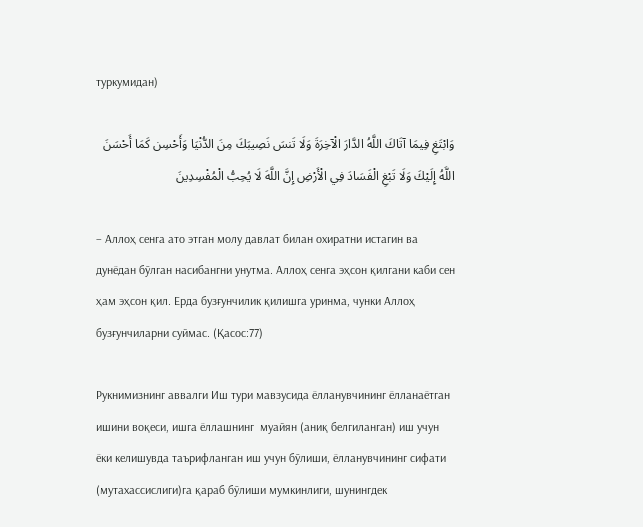туркумидан)

وَابْتَغِ فِيمَا آتَاكَ اللَّهُ الدَّارَ الْآخِرَةَ وَلَا تَنسَ نَصِيبَكَ مِنَ الدُّنْيَا وَأَحْسِن كَمَا أَحْسَنَ اللَّهُ إِلَيْكَ وَلَا تَبْغِ الْفَسَادَ فِي الْأَرْضِ إِنَّ اللَّهَ لَا يُحِبُّ الْمُفْسِدِينَ

– Аллоҳ сенга ато этган молу давлат билан охиратни истагин ва дунёдан бўлган насибангни унутма. Аллоҳ сенга эҳсон қилгани каби сен ҳам эҳсон қил. Ерда бузғунчилик қилишга уринма, чунки Аллоҳ бузғунчиларни суймас. (Қасос:77)

Рукнимизнинг аввалги Иш тури мавзусида ёлланувчининг ёлланаётган ишини воқеси, ишга ёллашнинг  муайян (аниқ белгиланган) иш учун ёки келишувда таърифланган иш учун бўлиши, ёлланувчининг сифати (мутахассислиги)га қараб бўлиши мумкинлиги, шунингдек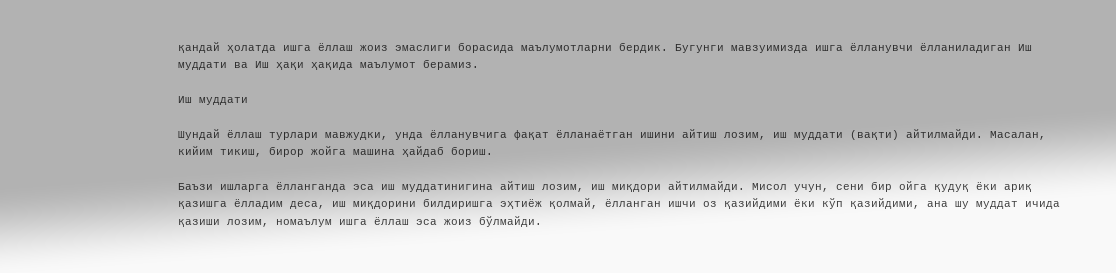қандай ҳолатда ишга ёллаш жоиз эмаслиги борасида маълумотларни бердик. Бугунги мавзуимизда ишга ёлланувчи ёлланиладиган Иш муддати ва Иш ҳақи ҳақида маълумот берамиз.

Иш муддати

Шундай ёллаш турлари мавжудки, унда ёлланувчига фақат ёлланаётган ишини айтиш лозим, иш муддати (вақти) айтилмайди. Масалан, кийим тикиш, бирор жойга машина ҳайдаб бориш.

Баъзи ишларга ёлланганда эса иш муддатинигина айтиш лозим, иш миқдори айтилмайди. Мисол учун, сени бир ойга қудуқ ёки ариқ қазишга ёлладим деса, иш миқдорини билдиришга эҳтиёж қолмай, ёлланган ишчи оз қазийдими ёки кўп қазийдими, ана шу муддат ичида қазиши лозим, номаълум ишга ёллаш эса жоиз бўлмайди.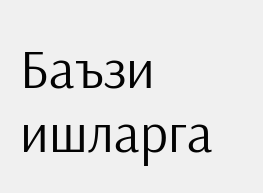Баъзи ишларга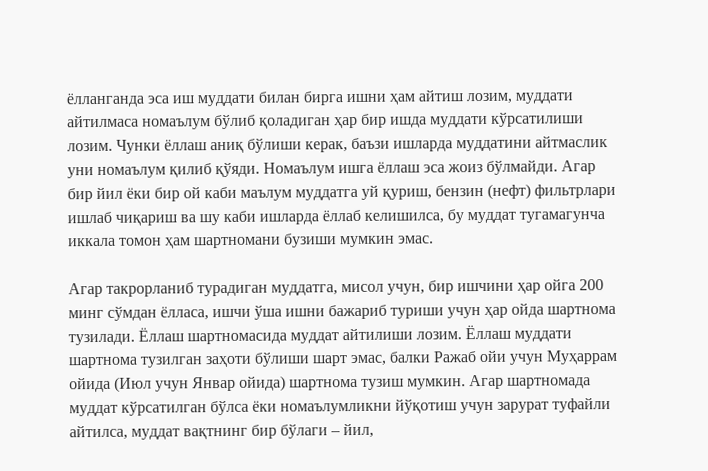ёлланганда эса иш муддати билан бирга ишни ҳам айтиш лозим, муддати айтилмаса номаълум бўлиб қоладиган ҳар бир ишда муддати кўрсатилиши лозим. Чунки ёллаш аниқ бўлиши керак, баъзи ишларда муддатини айтмаслик уни номаълум қилиб қўяди. Номаълум ишга ёллаш эса жоиз бўлмайди. Агар бир йил ёки бир ой каби маълум муддатга уй қуриш, бензин (нефт) фильтрлари ишлаб чиқариш ва шу каби ишларда ёллаб келишилса, бу муддат тугамагунча иккала томон ҳам шартномани бузиши мумкин эмас.

Агар такрорланиб турадиган муддатга, мисол учун, бир ишчини ҳар ойга 200 минг сўмдан ёлласа, ишчи ўша ишни бажариб туриши учун ҳар ойда шартнома тузилади. Ёллаш шартномасида муддат айтилиши лозим. Ёллаш муддати шартнома тузилган заҳоти бўлиши шарт эмас, балки Ражаб ойи учун Муҳаррам ойида (Июл учун Январ ойида) шартнома тузиш мумкин. Агар шартномада муддат кўрсатилган бўлса ёки номаълумликни йўқотиш учун зарурат туфайли айтилса, муддат вақтнинг бир бўлаги – йил,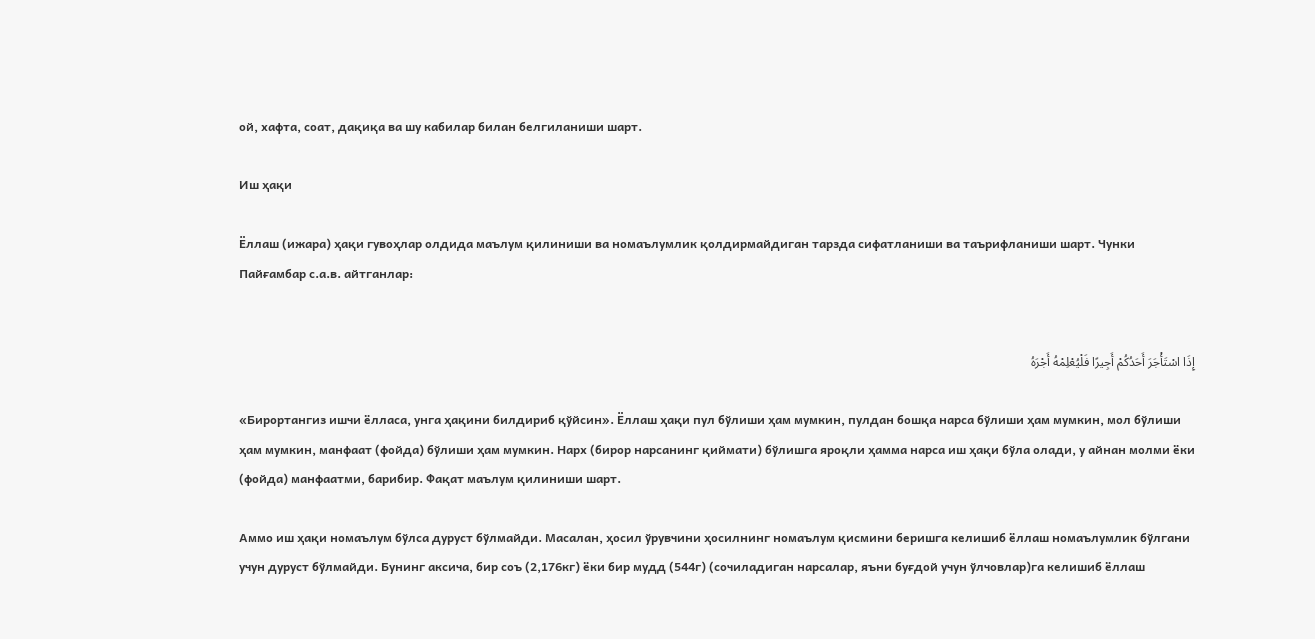ой, хафта, соат, дақиқа ва шу кабилар билан белгиланиши шарт.

Иш ҳақи

Ёллаш (ижара) ҳақи гувоҳлар олдида маълум қилиниши ва номаълумлик қолдирмайдиган тарзда сифатланиши ва таърифланиши шарт. Чунки Пайғамбар с.а.в. айтганлар:


إِذَا اسْتَأْجَرَ أَحَدُكُمْ أَجِيرًا فَلْيُعْلِمْهُ أَجْرَهُ

«Бирортангиз ишчи ёлласа, унга ҳақини билдириб қўйсин». Ёллаш ҳақи пул бўлиши ҳам мумкин, пулдан бошқа нарса бўлиши ҳам мумкин, мол бўлиши ҳам мумкин, манфаат (фойда) бўлиши ҳам мумкин. Нарх (бирор нарсанинг қиймати) бўлишга яроқли ҳамма нарса иш ҳақи бўла олади, у айнан молми ёки (фойда) манфаатми, барибир. Фақат маълум қилиниши шарт.

Аммо иш ҳақи номаълум бўлса дуруст бўлмайди. Масалан, ҳосил ўрувчини ҳосилнинг номаълум қисмини беришга келишиб ёллаш номаълумлик бўлгани учун дуруст бўлмайди. Бунинг аксича, бир соъ (2,176кг) ёки бир мудд (544г) (сочиладиган нарсалар, яъни буғдой учун ўлчовлар)га келишиб ёллаш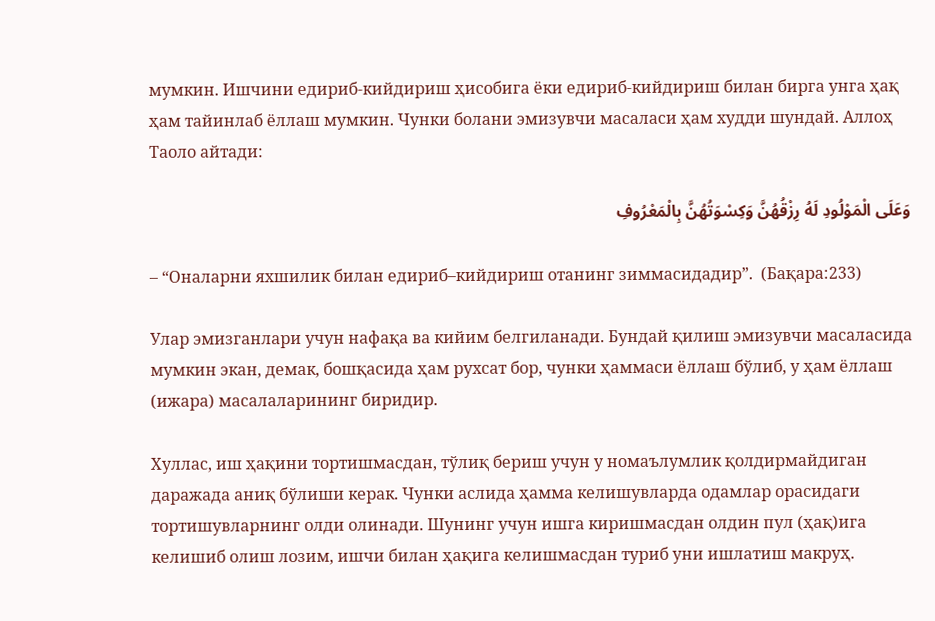мумкин. Ишчини едириб-кийдириш ҳисобига ёки едириб-кийдириш билан бирга унга ҳақ ҳам тайинлаб ёллаш мумкин. Чунки болани эмизувчи масаласи ҳам худди шундай. Аллоҳ Таоло айтади:

وَعَلَى الْمَوْلُودِ لَهُ رِزْقُهُنَّ وَكِسْوَتُهُنَّ بِالْمَعْرُوفِ

– “Оналарни яхшилик билан едириб–кийдириш отанинг зиммасидадир”.  (Бақара:233)

Улар эмизганлари учун нафақа ва кийим белгиланади. Бундай қилиш эмизувчи масаласида мумкин экан, демак, бошқасида ҳам рухсат бор, чунки ҳаммаси ёллаш бўлиб, у ҳам ёллаш (ижара) масалаларининг биридир.

Хуллас, иш ҳақини тортишмасдан, тўлиқ бериш учун у номаълумлик қолдирмайдиган даражада аниқ бўлиши керак. Чунки аслида ҳамма келишувларда одамлар орасидаги тортишувларнинг олди олинади. Шунинг учун ишга киришмасдан олдин пул (ҳақ)ига келишиб олиш лозим, ишчи билан ҳақига келишмасдан туриб уни ишлатиш макруҳ.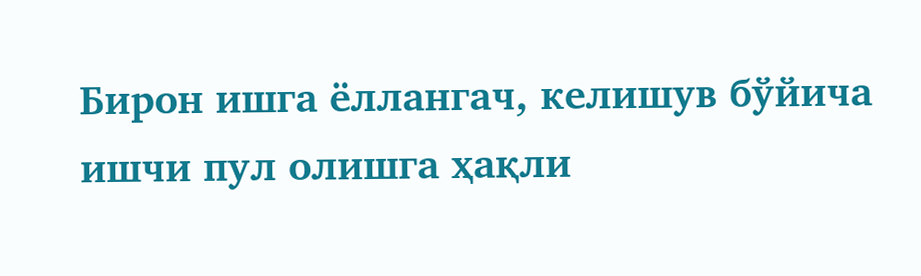Бирон ишга ёллангач, келишув бўйича ишчи пул олишга ҳақли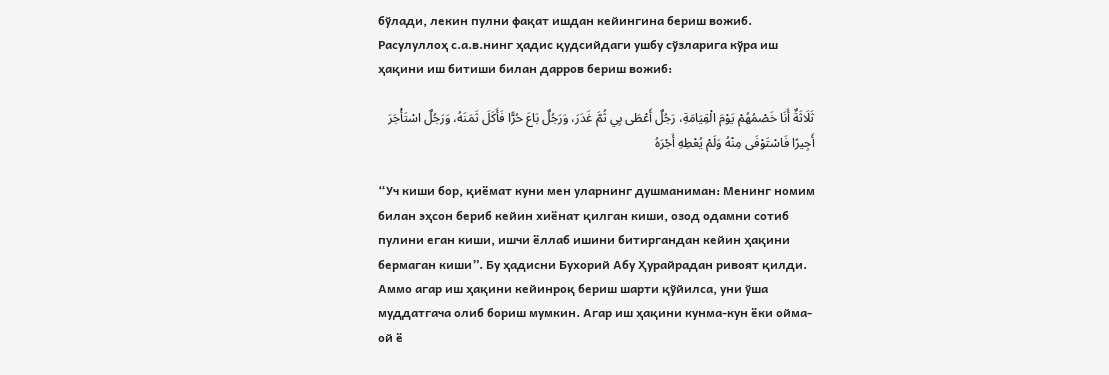бўлади, лекин пулни фақат ишдан кейингина бериш вожиб. Расулуллоҳ с.а.в.нинг ҳадис қудсийдаги ушбу сўзларига кўра иш ҳақини иш битиши билан дарров бериш вожиб:

ثَلَاثَةٌ أَنَا خَصْمُهُمْ يَوْمَ الْقِيَامَةِ، رَجُلٌ أَعْطَى بِي ثُمَّ غَدَرَ، وَرَجُلٌ بَاعَ حُرًّا فَأَكَلَ ثَمَنَهُ، وَرَجُلٌ اسْتَأْجَرَ أَجِيرًا فَاسْتَوْفَى مِنْهُ وَلَمْ يُعْطِهِ أَجْرَهُ

“Уч киши бор, қиёмат куни мен уларнинг душманиман: Менинг номим билан эҳсон бериб кейин хиёнат қилган киши, озод одамни сотиб пулини еган киши, ишчи ёллаб ишини битиргандан кейин ҳақини бермаган киши”. Бу ҳадисни Бухорий Абу Ҳурайрадан ривоят қилди. Аммо агар иш ҳақини кейинроқ бериш шарти қўйилса, уни ўша муддатгача олиб бориш мумкин. Агар иш ҳақини кунма-кун ёки ойма-ой ё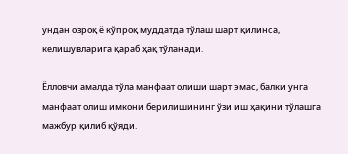ундан озроқ ё кўпроқ муддатда тўлаш шарт қилинса, келишувларига қараб ҳақ тўланади.

Ёлловчи амалда тўла манфаат олиши шарт эмас, балки унга манфаат олиш имкони берилишининг ўзи иш ҳақини тўлашга мажбур қилиб қўяди.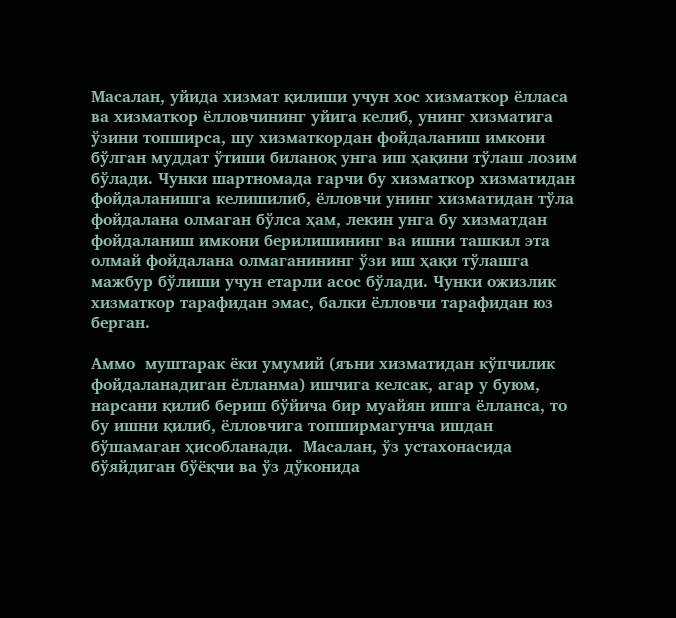Масалан, уйида хизмат қилиши учун хос хизматкор ёлласа ва хизматкор ёлловчининг уйига келиб, унинг хизматига ўзини топширса, шу хизматкордан фойдаланиш имкони бўлган муддат ўтиши биланоқ унга иш ҳақини тўлаш лозим бўлади. Чунки шартномада гарчи бу хизматкор хизматидан фойдаланишга келишилиб, ёлловчи унинг хизматидан тўла фойдалана олмаган бўлса ҳам, лекин унга бу хизматдан фойдаланиш имкони берилишининг ва ишни ташкил эта олмай фойдалана олмаганининг ўзи иш ҳақи тўлашга мажбур бўлиши учун етарли асос бўлади. Чунки ожизлик хизматкор тарафидан эмас, балки ёлловчи тарафидан юз берган.

Аммо  муштарак ёки умумий (яъни хизматидан кўпчилик фойдаланадиган ёлланма) ишчига келсак, агар у буюм, нарсани қилиб бериш бўйича бир муайян ишга ёлланса, то бу ишни қилиб, ёлловчига топширмагунча ишдан бўшамаган ҳисобланади.  Масалан, ўз устахонасида бўяйдиган бўёқчи ва ўз дўконида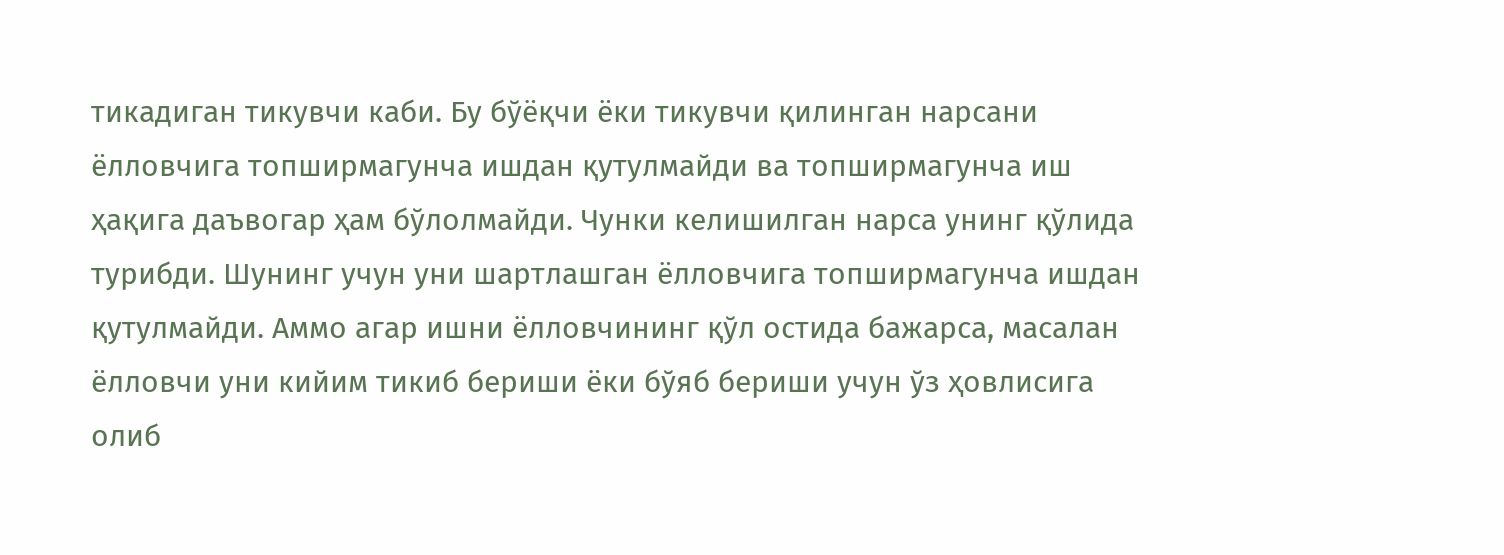тикадиган тикувчи каби. Бу бўёқчи ёки тикувчи қилинган нарсани ёлловчига топширмагунча ишдан қутулмайди ва топширмагунча иш ҳақига даъвогар ҳам бўлолмайди. Чунки келишилган нарса унинг қўлида турибди. Шунинг учун уни шартлашган ёлловчига топширмагунча ишдан қутулмайди. Аммо агар ишни ёлловчининг қўл остида бажарса, масалан ёлловчи уни кийим тикиб бериши ёки бўяб бериши учун ўз ҳовлисига олиб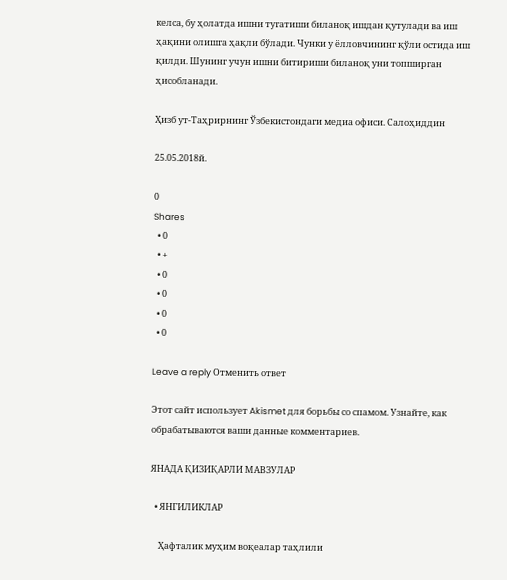келса, бу ҳолатда ишни тугатиши биланоқ ишдан қутулади ва иш ҳақини олишга ҳақли бўлади. Чунки у ёлловчининг қўли остида иш қилди. Шунинг учун ишни битириши биланоқ уни топширган ҳисобланади.

Ҳизб ут-Таҳрирнинг Ўзбекистондаги медиа офиси. Салоҳиддин

25.05.2018й.

0
Shares
  • 0
  • +
  • 0
  • 0
  • 0
  • 0

Leave a reply Отменить ответ

Этот сайт использует Akismet для борьбы со спамом. Узнайте, как обрабатываются ваши данные комментариев.

ЯНАДА ҚИЗИҚАРЛИ МАВЗУЛАР

  • ЯНГИЛИКЛАР

    Ҳафталик муҳим воқеалар таҳлили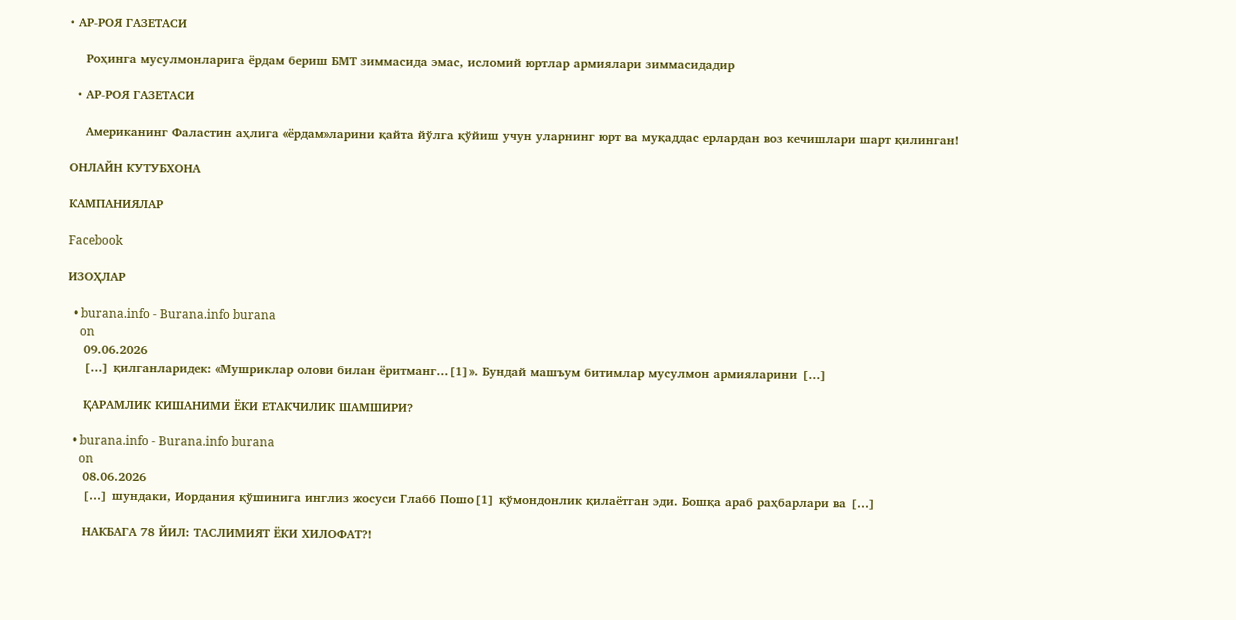• АР-РОЯ ГАЗЕТАСИ

    Роҳинга мусулмонларига ёрдам бериш БМТ зиммасида эмас, исломий юртлар армиялари зиммасидадир

  • АР-РОЯ ГАЗЕТАСИ

    Американинг Фаластин аҳлига «ёрдам»ларини қайта йўлга қўйиш учун уларнинг юрт ва муқаддас ерлардан воз кечишлари шарт қилинган!

ОНЛАЙН КУТУБХОНА

КАМПАНИЯЛАР

Facebook

ИЗОҲЛАР

  • burana.info - Burana.info burana
    on
    09.06.2026
    […] қилганларидек: «Мушриклар олови билан ёритманг…[1]». Бундай машъум битимлар мусулмон армияларини […]

    ҚАРАМЛИК КИШАНИМИ ЁКИ ЕТАКЧИЛИК ШАМШИРИ?

  • burana.info - Burana.info burana
    on
    08.06.2026
    […] шундаки, Иордания қўшинига инглиз жосуси Глабб Пошо[1] қўмондонлик қилаётган эди. Бошқа араб раҳбарлари ва […]

    НАКБАГА 78 ЙИЛ: ТАСЛИМИЯТ ЁКИ ХИЛОФАТ?!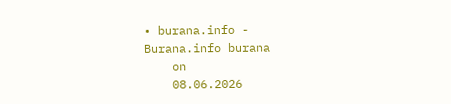• burana.info - Burana.info burana
    on
    08.06.2026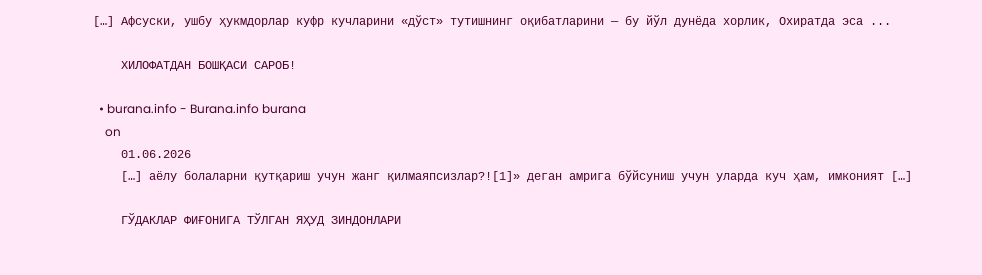[…] Афсуски, ушбу ҳукмдорлар куфр кучларини «дўст» тутишнинг оқибатларини — бу йўл дунёда хорлик, Охиратда эса ...

    ХИЛОФАТДАН БОШҚАСИ САРОБ!

  • burana.info - Burana.info burana
    on
    01.06.2026
    […] аёлу болаларни қутқариш учун жанг қилмаяпсизлар?![1]» деган амрига бўйсуниш учун уларда куч ҳам, имконият […]

    ГЎДАКЛАР ФИҒОНИГА ТЎЛГАН ЯҲУД ЗИНДОНЛАРИ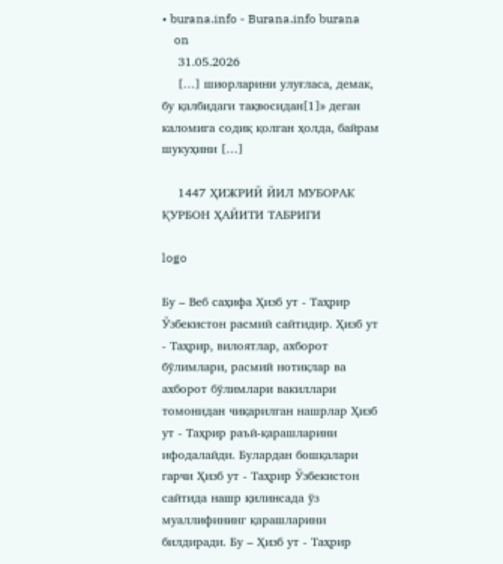• burana.info - Burana.info burana
    on
    31.05.2026
    […] шиорларини улуғласа, демак, бу қалбидаги тақвосидан[1]» деган каломига содиқ қолган ҳолда, байрам шукуҳини […]

    1447 ҲИЖРИЙ ЙИЛ МУБОРАК ҚУРБОН ҲАЙИТИ ТАБРИГИ

logo

Бу – Веб саҳифа Ҳизб ут - Таҳрир Ўзбекистон расмий сайтидир. Ҳизб ут - Таҳрир, вилоятлар, ахборот бўлимлари, расмий нотиқлар ва ахборот бўлимлари вакиллари томонидан чиқарилган нашрлар Ҳизб ут - Таҳрир раъй-қарашларини ифодалайди. Булардан бошқалари гарчи Ҳизб ут - Таҳрир Ўзбекистон сайтида нашр қилинсада ўз муаллифининг қарашларини билдиради. Бу – Ҳизб ут - Таҳрир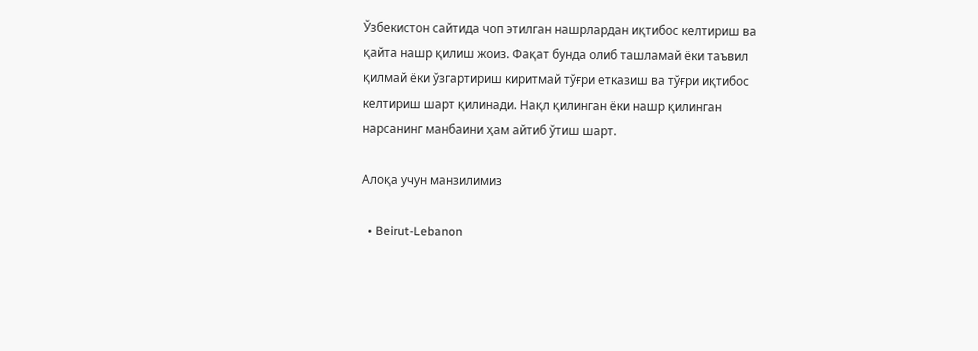Ўзбекистон сайтида чоп этилган нашрлардан иқтибос келтириш ва қайта нашр қилиш жоиз. Фақат бунда олиб ташламай ёки таъвил қилмай ёки ўзгартириш киритмай тўғри етказиш ва тўғри иқтибос келтириш шарт қилинади. Нақл қилинган ёки нашр қилинган нарсанинг манбаини ҳам айтиб ўтиш шарт.

Алоқа учун манзилимиз

  • Beirut-Lebanon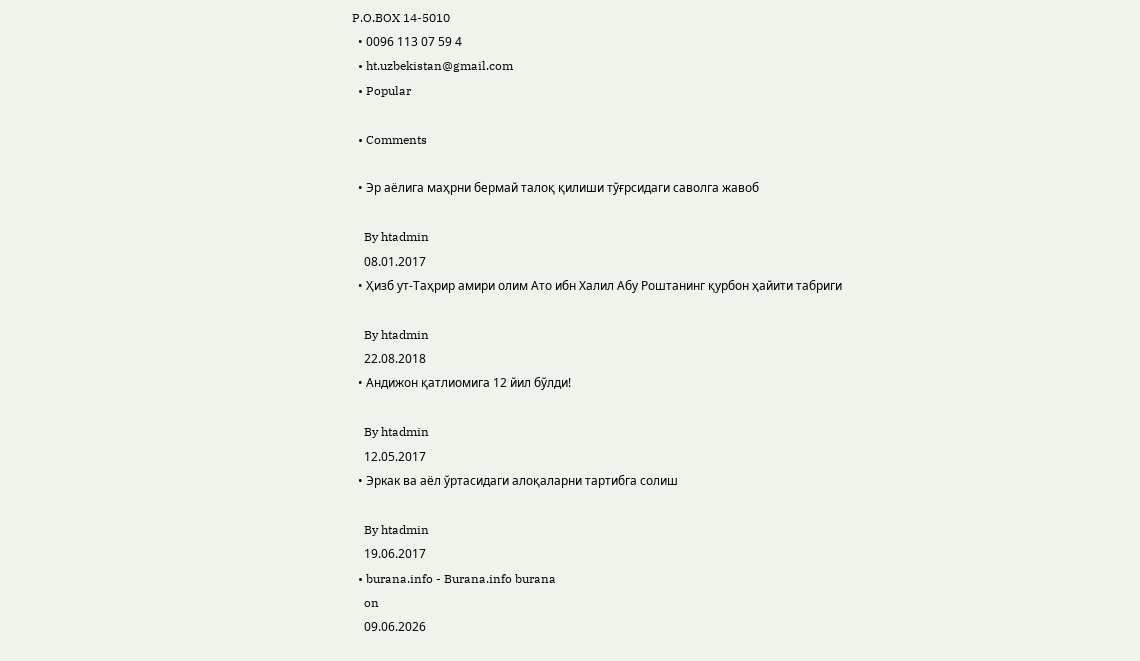P.O.BOX 14-5010
  • 0096 113 07 59 4
  • ht.uzbekistan@gmail.com
  • Popular

  • Comments

  • Эр аёлига маҳрни бермай талоқ қилиши тўғрсидаги саволга жавоб

    By htadmin
    08.01.2017
  • Ҳизб ут-Таҳрир амири олим Ато ибн Халил Абу Роштанинг қурбон ҳайити табриги

    By htadmin
    22.08.2018
  • Андижон қатлиомига 12 йил бўлди!

    By htadmin
    12.05.2017
  • Эркак ва аёл ўртасидаги алоқаларни тартибга солиш

    By htadmin
    19.06.2017
  • burana.info - Burana.info burana
    on
    09.06.2026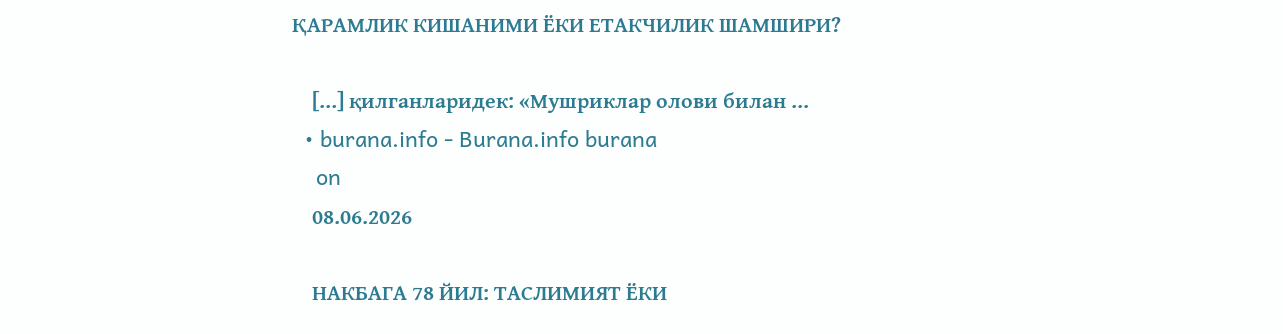ҚАРАМЛИК КИШАНИМИ ЁКИ ЕТАКЧИЛИК ШАМШИРИ?

    […] қилганларидек: «Мушриклар олови билан ...
  • burana.info - Burana.info burana
    on
    08.06.2026

    НАКБАГА 78 ЙИЛ: ТАСЛИМИЯТ ЁКИ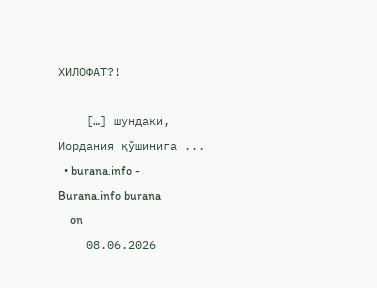ХИЛОФАТ?!

    […] шундаки, Иордания қўшинига ...
  • burana.info - Burana.info burana
    on
    08.06.2026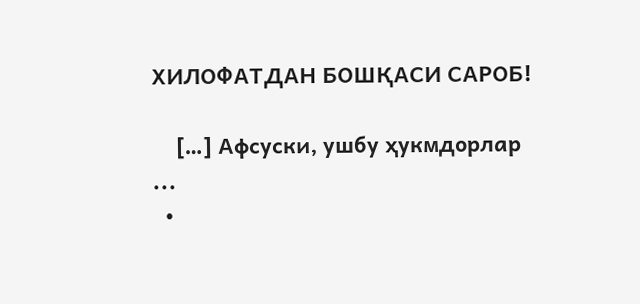ХИЛОФАТДАН БОШҚАСИ САРОБ!

    […] Афсуски, ушбу ҳукмдорлар ...
  •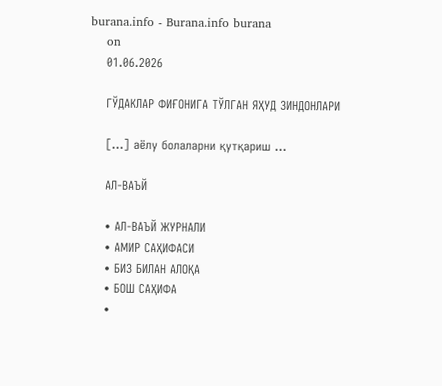burana.info - Burana.info burana
    on
    01.06.2026

    ГЎДАКЛАР ФИҒОНИГА ТЎЛГАН ЯҲУД ЗИНДОНЛАРИ

    […] аёлу болаларни қутқариш ...

    АЛ-ВАЪЙ

    • АЛ-ВАЪЙ ЖУРНАЛИ
    • АМИР САҲИФАСИ
    • БИЗ БИЛАН АЛОҚА
    • БОШ САҲИФА
    •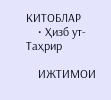КИТОБЛАР
    • Ҳизб ут-Таҳрир

    ИЖТИМОИ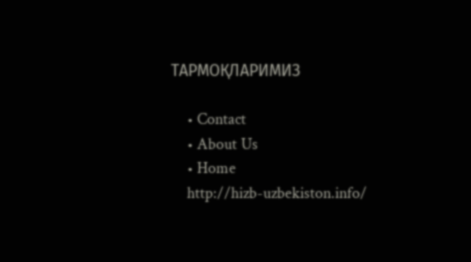ТАРМОҚЛАРИМИЗ

    • Contact
    • About Us
    • Home
    http://hizb-uzbekiston.info/